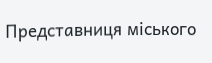Представниця міського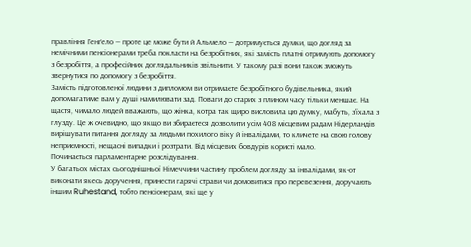правління Генґело — проте це може бути й Альмело — дотримується думки, що догляд за немічними пенсіонерами треба покласти на безробітних, які замість платні отримують допомогу з безробіття, а професійних доглядальників звільнити. У такому разі вони також зможуть звернутися по допомогу з безробіття.
Замість підготовленої людини з дипломом ви отримаєте безробітного будівельника, який допомагатиме вам у душі намилювати зад. Поваги до старих з плином часу тільки меншає. На щастя, чимало людей вважають, що жінка, котра так щиро висловила цю думку, мабуть, з’їхала з глузду. Це ж очевидно, що якщо ви збираєтеся дозволити усім 408 місцевим радам Нідерландів вирішувати питання догляду за людьми похилого віку й інвалідами, то кличете на свою голову неприємності, нещасні випадки і розтрати. Від місцевих бовдурів користі мало.
Починається парламентарне розслідування.
У багатьох містах сьогоднішньої Німеччини частину проблем догляду за інвалідами, як-от виконати якесь доручення, принести гарячі страви чи домовитися про перевезення, доручають іншим Ruhestand, тобто пенсіонерам, які ще у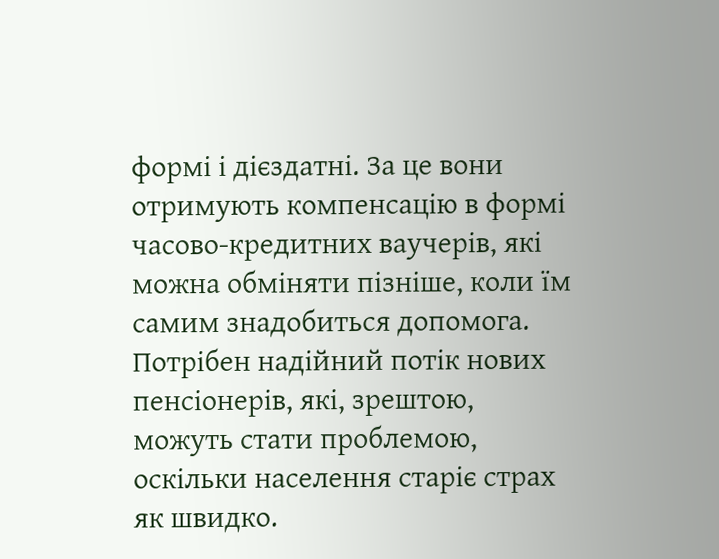формі і дієздатні. За це вони отримують компенсацію в формі часово-кредитних ваучерів, які можна обміняти пізніше, коли їм самим знадобиться допомога. Потрібен надійний потік нових пенсіонерів, які, зрештою, можуть стати проблемою, оскільки населення старіє страх як швидко.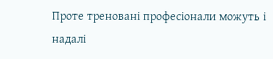Проте треновані професіонали можуть і надалі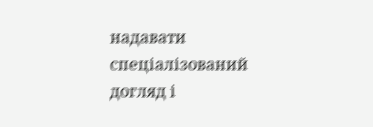надавати спеціалізований догляд і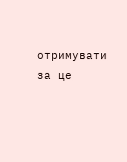отримувати за це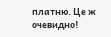платню. Це ж очевидно!